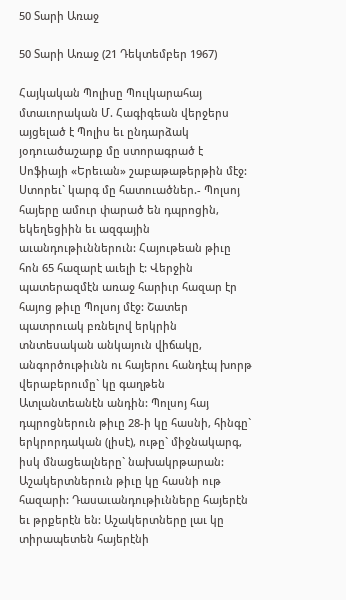50 Տարի Առաջ

50 Տարի Առաջ (21 Դեկտեմբեր 1967)

Հայկական Պոլիսը Պուլկարահայ մտաւորական Մ. Հագիգեան վերջերս այցելած է Պոլիս եւ ընդարձակ յօդուածաշարք մը ստորագրած է Սոֆիայի «Երեւան» շաբաթաթերթին մէջ: Ստորեւ` կարգ մը հատուածներ.- Պոլսոյ հայերը ամուր փարած են դպրոցին, եկեղեցիին եւ ազգային աւանդութիւններուն: Հայութեան թիւը հոն 65 հազարէ աւելի է: Վերջին պատերազմէն առաջ հարիւր հազար էր հայոց թիւը Պոլսոյ մէջ: Շատեր պատրուակ բռնելով երկրին տնտեսական անկայուն վիճակը, անգործութիւնն ու հայերու հանդէպ խորթ վերաբերումը` կը գաղթեն Ատլանտեանէն անդին: Պոլսոյ հայ դպրոցներուն թիւը 28-ի կը հասնի, հինգը` երկրորդական (լիսէ), ութը` միջնակարգ, իսկ մնացեալները` նախակրթարան: Աշակերտներուն թիւը կը հասնի ութ հազարի: Դասաւանդութիւնները հայերէն եւ թրքերէն են: Աշակերտները լաւ կը տիրապետեն հայերէնի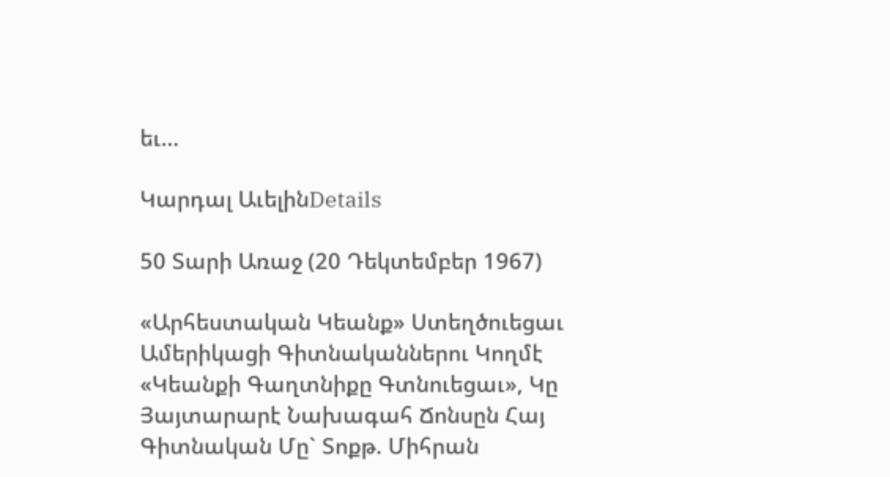եւ...

Կարդալ ԱւելինDetails

50 Տարի Առաջ (20 Դեկտեմբեր 1967)

«Արհեստական Կեանք» Ստեղծուեցաւ Ամերիկացի Գիտնականներու Կողմէ «Կեանքի Գաղտնիքը Գտնուեցաւ», Կը Յայտարարէ Նախագահ Ճոնսըն Հայ Գիտնական Մը` Տոքթ. Միհրան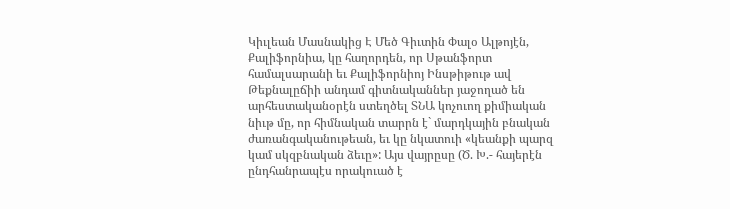Կիւլեան Մասնակից Է Մեծ Գիւտին Փալօ Ալթոյէն, Քալիֆորնիա, կը հաղորդեն, որ Սթանֆորտ համալսարանի եւ Քալիֆորնիոյ Ինսթիթութ ավ Թեքնալըճիի անդամ գիտնականներ յաջողած են արհեստականօրէն ստեղծել ՏՆԱ կոչուող քիմիական նիւթ մը, որ հիմնական տարրն է` մարդկային բնական ժառանգականութեան, եւ կը նկատուի «կեանքի պարզ կամ սկզբնական ձեւը»: Այս վայրըսը (Ծ. Խ.- հայերէն ընդհանրապէս որակուած է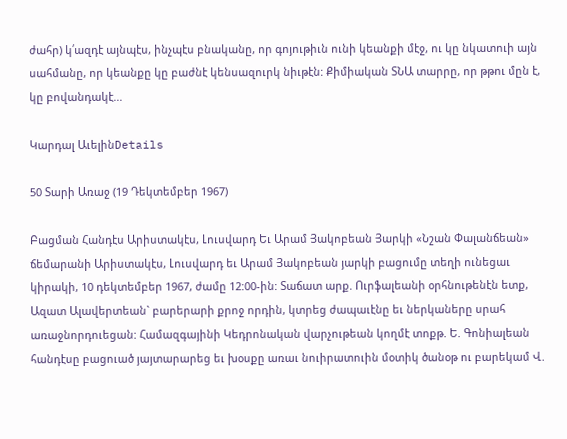ժահր) կ՛ազդէ այնպէս, ինչպէս բնականը, որ գոյութիւն ունի կեանքի մէջ, ու կը նկատուի այն սահմանը, որ կեանքը կը բաժնէ կենսազուրկ նիւթէն: Քիմիական ՏՆԱ տարրը, որ թթու մըն է, կը բովանդակէ...

Կարդալ ԱւելինDetails

50 Տարի Առաջ (19 Դեկտեմբեր 1967)

Բացման Հանդէս Արիստակէս, Լուսվարդ Եւ Արամ Յակոբեան Յարկի «Նշան Փալանճեան» ճեմարանի Արիստակէս, Լուսվարդ եւ Արամ Յակոբեան յարկի բացումը տեղի ունեցաւ կիրակի, 10 դեկտեմբեր 1967, ժամը 12:00-ին: Տաճատ արք. Ուրֆալեանի օրհնութենէն ետք, Ազատ Ալավերտեան` բարերարի քրոջ որդին, կտրեց ժապաւէնը եւ ներկաները սրահ առաջնորդուեցան: Համազգայինի Կեդրոնական վարչութեան կողմէ տոքթ. Ե. Գոնիալեան հանդէսը բացուած յայտարարեց եւ խօսքը առաւ նուիրատուին մօտիկ ծանօթ ու բարեկամ Վ.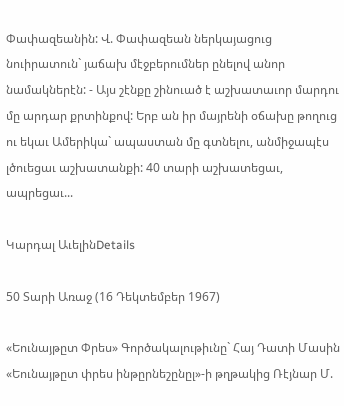Փափազեանին: Վ. Փափազեան ներկայացուց նուիրատուն` յաճախ մէջբերումներ ընելով անոր նամակներէն: - Այս շէնքը շինուած է աշխատաւոր մարդու մը արդար քրտինքով: Երբ ան իր մայրենի օճախը թողուց ու եկաւ Ամերիկա` ապաստան մը գտնելու, անմիջապէս լծուեցաւ աշխատանքի: 40 տարի աշխատեցաւ, ապրեցաւ...

Կարդալ ԱւելինDetails

50 Տարի Առաջ (16 Դեկտեմբեր 1967)

«Եունայթըտ Փրես» Գործակալութիւնը` Հայ Դատի Մասին «Եունայթըտ փրես ինթըրնեշընըլ»-ի թղթակից Ռէյնար Մ.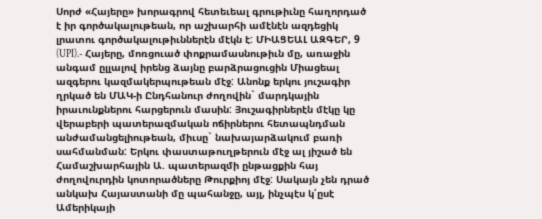Սորժ «Հայերը» խորագրով հետեւեալ գրութիւնը հաղորդած է իր գործակալութեան, որ աշխարհի ամէնէն ազդեցիկ լրատու գործակալութիւններէն մէկն է: ՄԻԱՑԵԱԼ ԱԶԳԵՐ, 9 (UPI).- Հայերը, մոռցուած փոքրամասնութիւն մը, առաջին անգամ ըլլալով իրենց ձայնը բարձրացուցին Միացեալ ազգերու կազմակերպութեան մէջ: Անոնք երկու յուշագիր ղրկած են ՄԱԿ-ի Ընդհանուր ժողովին` մարդկային իրաւունքներու հարցերուն մասին: Յուշագիրներէն մէկը կը վերաբերի պատերազմական ոճիրներու հետապնդման անժամանցելիութեան, միւսը` նախայարձակում բառի սահմանման: Երկու փաստաթուղթերուն մէջ ալ յիշած են Համաշխարհային Ա. պատերազմի ընթացքին հայ ժողովուրդին կոտորածները Թուրքիոյ մէջ: Սակայն չեն դրած անկախ Հայաստանի մը պահանջը, այլ, ինչպէս կ՛ըսէ Ամերիկայի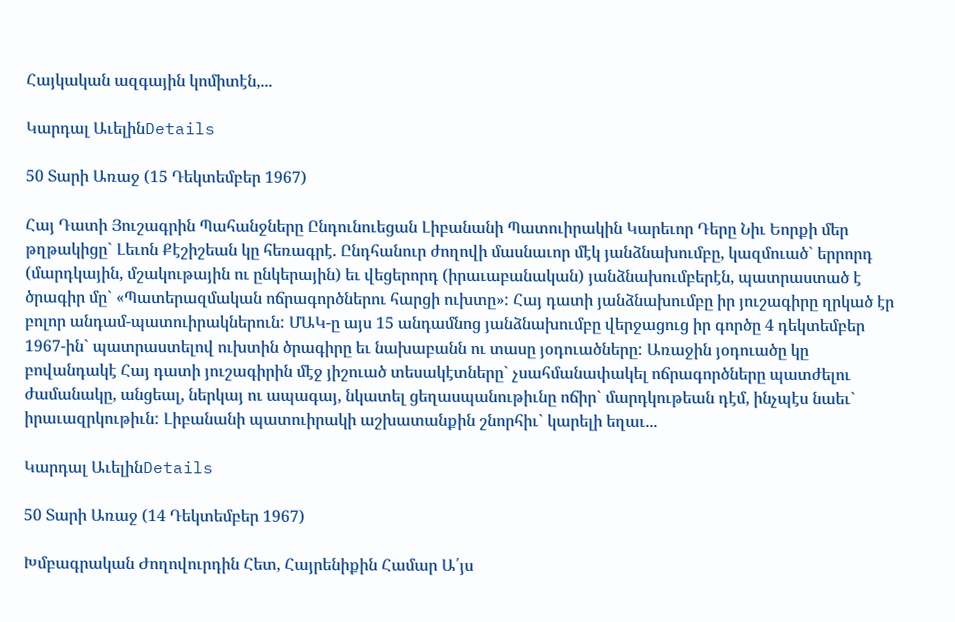Հայկական ազգային կոմիտէն,...

Կարդալ ԱւելինDetails

50 Տարի Առաջ (15 Դեկտեմբեր 1967)

Հայ Դատի Յուշագրին Պահանջները Ընդունուեցան Լիբանանի Պատուիրակին Կարեւոր Դերը Նիւ Եորքի մեր թղթակիցը` Լեւոն Քէշիշեան կը հեռագրէ. Ընդհանուր ժողովի մասնաւոր մէկ յանձնախումբը, կազմուած` երրորդ (մարդկային, մշակութային ու ընկերային) եւ վեցերորդ (իրաւաբանական) յանձնախումբերէն, պատրաստած է ծրագիր մը` «Պատերազմական ոճրագործներու հարցի ուխտը»: Հայ դատի յանձնախումբը իր յուշագիրը ղրկած էր բոլոր անդամ-պատուիրակներուն: ՄԱԿ-ը այս 15 անդամնոց յանձնախումբը վերջացուց իր գործը 4 դեկտեմբեր 1967-ին` պատրաստելով ուխտին ծրագիրը եւ նախաբանն ու տասը յօդուածները: Առաջին յօդուածը կը բովանդակէ Հայ դատի յուշագիրին մէջ յիշուած տեսակէտները` չսահմանափակել ոճրագործները պատժելու ժամանակը, անցեալ, ներկայ ու ապագայ, նկատել ցեղասպանութիւնը ոճիր` մարդկութեան դէմ, ինչպէս նաեւ` իրաւազրկութիւն: Լիբանանի պատուիրակի աշխատանքին շնորհիւ` կարելի եղաւ...

Կարդալ ԱւելինDetails

50 Տարի Առաջ (14 Դեկտեմբեր 1967)

Խմբագրական Ժողովուրդին Հետ, Հայրենիքին Համար Ա՛յս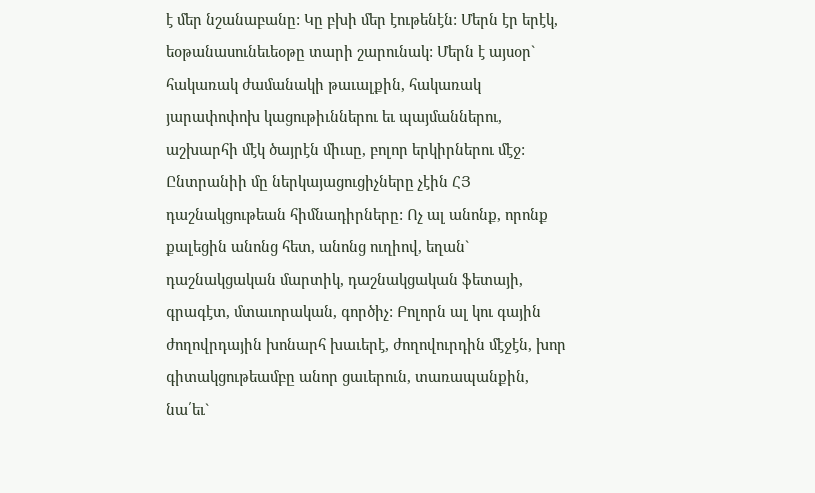է մեր նշանաբանը: Կը բխի մեր էութենէն: Մերն էր երէկ, եօթանասունեւեօթը տարի շարունակ: Մերն է այսօր` հակառակ ժամանակի թաւալքին, հակառակ յարափոփոխ կացութիւններու եւ պայմաններու, աշխարհի մէկ ծայրէն միւսը, բոլոր երկիրներու մէջ: Ընտրանիի մը ներկայացուցիչները չէին ՀՅ դաշնակցութեան հիմնադիրները: Ոչ ալ անոնք, որոնք քալեցին անոնց հետ, անոնց ուղիով, եղան` դաշնակցական մարտիկ, դաշնակցական ֆետայի, գրագէտ, մտաւորական, գործիչ: Բոլորն ալ կու գային ժողովրդային խոնարհ խաւերէ, ժողովուրդին մէջէն, խոր գիտակցութեամբը անոր ցաւերուն, տառապանքին, նա՛եւ`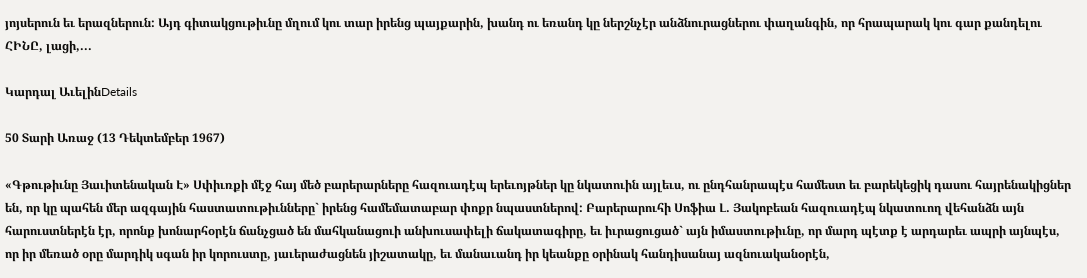յոյսերուն եւ երազներուն: Այդ գիտակցութիւնը մղում կու տար իրենց պայքարին, խանդ ու եռանդ կը ներշնչէր անձնուրացներու փաղանգին, որ հրապարակ կու գար քանդելու ՀԻՆԸ, լացի,...

Կարդալ ԱւելինDetails

50 Տարի Առաջ (13 Դեկտեմբեր 1967)

«Գթութիւնը Յաւիտենական Է» Սփիւռքի մէջ հայ մեծ բարերարները հազուադէպ երեւոյթներ կը նկատուին այլեւս, ու ընդհանրապէս համեստ եւ բարեկեցիկ դասու հայրենակիցներ են, որ կը պահեն մեր ազգային հաստատութիւնները` իրենց համեմատաբար փոքր նպաստներով: Բարերարուհի Սոֆիա Լ. Յակոբեան հազուադէպ նկատուող վեհանձն այն հարուստներէն էր, որոնք խոնարհօրէն ճանչցած են մահկանացուի անխուսափելի ճակատագիրը, եւ իւրացուցած` այն իմաստութիւնը, որ մարդ պէտք է արդարեւ ապրի այնպէս, որ իր մեռած օրը մարդիկ սգան իր կորուստը, յաւերաժացնեն յիշատակը, եւ մանաւանդ իր կեանքը օրինակ հանդիսանայ ազնուականօրէն,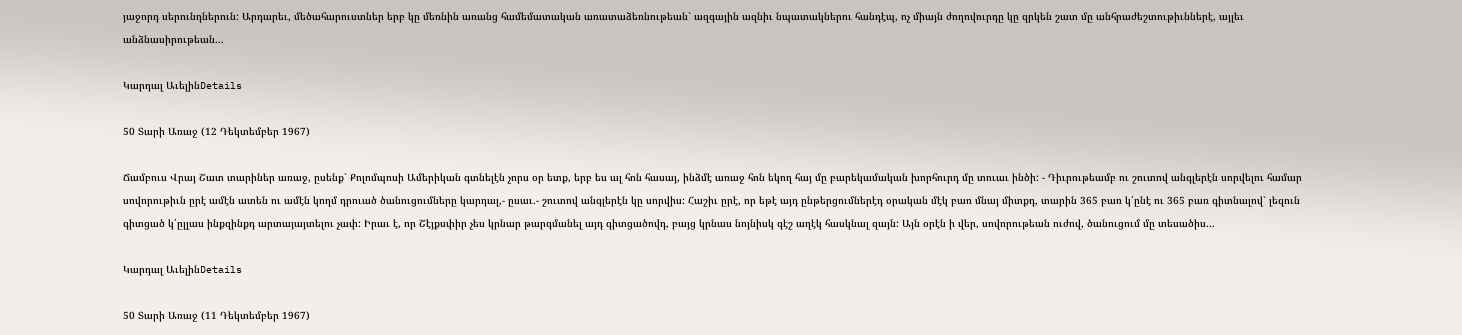յաջորդ սերունդներուն: Արդարեւ, մեծահարուստներ երբ կը մեռնին առանց համեմատական առատաձեռնութեան` ազգային ազնիւ նպատակներու հանդէպ, ոչ միայն ժողովուրդը կը զրկեն շատ մը անհրաժեշտութիւններէ, այլեւ անձնասիրութեան...

Կարդալ ԱւելինDetails

50 Տարի Առաջ (12 Դեկտեմբեր 1967)

Ճամբուս Վրայ Շատ տարիներ առաջ, ըսենք` Քոլոմպոսի Ամերիկան գտնելէն չորս օր ետք, երբ ես ալ հոն հասայ, ինձմէ առաջ հոն եկող հայ մը բարեկամական խորհուրդ մը տուաւ ինծի: - Դիւրութեամբ ու շուտով անգլերէն սորվելու համար սովորութիւն ըրէ ամէն ատեն ու ամէն կողմ դրուած ծանուցումները կարդալ,- ըսաւ.- շուտով անգլերէն կը սորվիս: Հաշիւ ըրէ, որ եթէ այդ ընթերցումներէդ օրական մէկ բառ մնայ միտքդ, տարին 365 բառ կ՛ընէ ու 365 բառ գիտնալով` լեզուն գիտցած կ՛ըլլաս ինքզինքդ արտայայտելու չափ: Իրաւ է, որ Շէյքսփիր չես կրնար թարգմանել այդ գիտցածովդ, բայց կրնաս նոյնիսկ գէշ աղէկ հասկնալ զայն: Այն օրէն ի վեր, սովորութեան ուժով, ծանուցում մը տեսածիս...

Կարդալ ԱւելինDetails

50 Տարի Առաջ (11 Դեկտեմբեր 1967)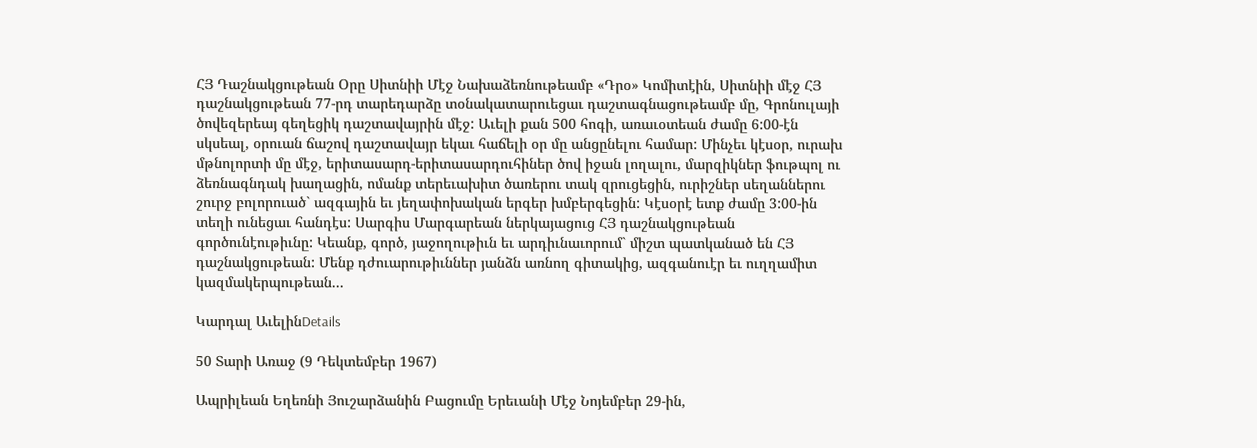ՀՅ Դաշնակցութեան Օրը Սիտնիի Մէջ Նախաձեռնութեամբ «Դրօ» Կոմիտէին, Սիտնիի մէջ ՀՅ դաշնակցութեան 77-րդ տարեդարձը տօնակատարուեցաւ դաշտագնացութեամբ մը, Գրոնուլայի ծովեզերեայ գեղեցիկ դաշտավայրին մէջ: Աւելի քան 500 հոգի, առաւօտեան ժամը 6:00-էն սկսեալ, օրուան ճաշով դաշտավայր եկաւ հաճելի օր մը անցընելու համար: Մինչեւ կէսօր, ուրախ մթնոլորտի մը մէջ, երիտասարդ-երիտասարդուհիներ ծով իջան լողալու, մարզիկներ ֆութպոլ ու ձեռնագնդակ խաղացին, ոմանք տերեւախիտ ծառերու տակ զրուցեցին, ուրիշներ սեղաններու շուրջ բոլորուած` ազգային եւ յեղափոխական երգեր խմբերգեցին: Կէսօրէ ետք ժամը 3:00-ին տեղի ունեցաւ հանդէս: Սարգիս Մարգարեան ներկայացուց ՀՅ դաշնակցութեան գործունէութիւնը: Կեանք, գործ, յաջողութիւն եւ արդիւնաւորում` միշտ պատկանած են ՀՅ դաշնակցութեան: Մենք դժուարութիւններ յանձն առնող գիտակից, ազգանուէր եւ ուղղամիտ կազմակերպութեան...

Կարդալ ԱւելինDetails

50 Տարի Առաջ (9 Դեկտեմբեր 1967)

Ապրիլեան Եղեռնի Յուշարձանին Բացումը Երեւանի Մէջ Նոյեմբեր 29-ին,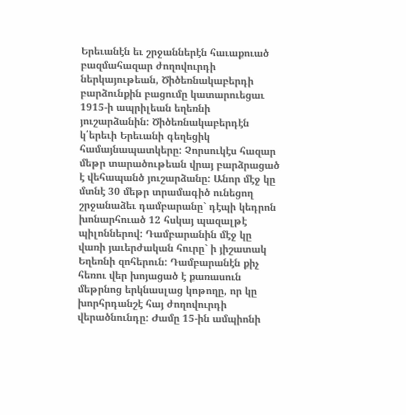Երեւանէն եւ շրջաններէն հաւաքուած բազմահազար ժողովուրդի ներկայութեան, Ծիծեռնակաբերդի բարձունքին բացումը կատարուեցաւ 1915-ի ապրիլեան եղեռնի յուշարձանին: Ծիծեռնակաբերդէն կ՛երեւի Երեւանի գեղեցիկ համայնապատկերը: Չորսուկէս հազար մեթր տարածութեան վրայ բարձրացած է վեհապանծ յուշարձանը: Անոր մէջ կը մտնէ 30 մեթր տրամագիծ ունեցող շրջանաձեւ դամբարանը` դէպի կեդրոն խոնարհուած 12 հսկայ պազալթէ պիլոններով: Դամբարանին մէջ կը վառի յաւերժական հուրը` ի յիշատակ Եղեռնի զոհերուն: Դամբարանէն քիչ հեռու վեր խոյացած է քառասուն մեթրնոց երկնասլաց կոթողը, որ կը խորհրդանշէ հայ ժողովուրդի վերածնունդը: Ժամը 15-ին ամպիոնի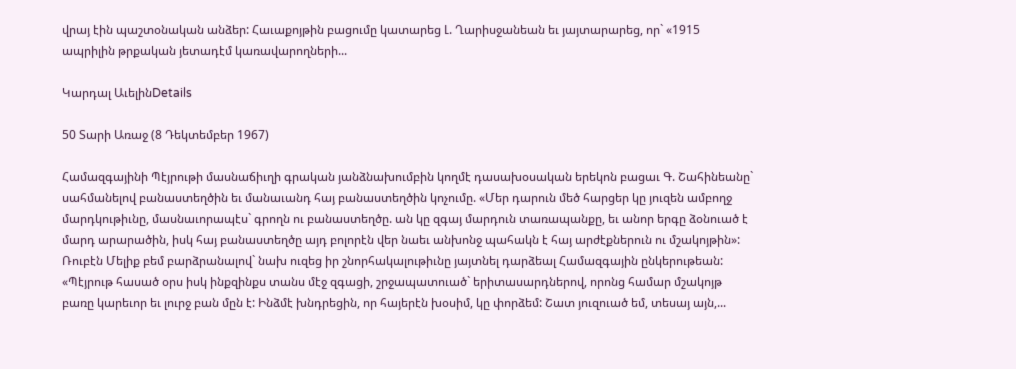վրայ էին պաշտօնական անձեր: Հաւաքոյթին բացումը կատարեց Լ. Ղարիսջանեան եւ յայտարարեց, որ` «1915 ապրիլին թրքական յետադէմ կառավարողների...

Կարդալ ԱւելինDetails

50 Տարի Առաջ (8 Դեկտեմբեր 1967)

Համազգայինի Պէյրութի մասնաճիւղի գրական յանձնախումբին կողմէ դասախօսական երեկոն բացաւ Գ. Շահինեանը` սահմանելով բանաստեղծին եւ մանաւանդ հայ բանաստեղծին կոչումը. «Մեր դարուն մեծ հարցեր կը յուզեն ամբողջ մարդկութիւնը, մասնաւորապէս` գրողն ու բանաստեղծը. ան կը զգայ մարդուն տառապանքը, եւ անոր երգը ձօնուած է մարդ արարածին, իսկ հայ բանաստեղծը այդ բոլորէն վեր նաեւ անխոնջ պահակն է հայ արժէքներուն ու մշակոյթին»: Ռուբէն Մելիք բեմ բարձրանալով` նախ ուզեց իր շնորհակալութիւնը յայտնել դարձեալ Համազգային ընկերութեան: «Պէյրութ հասած օրս իսկ ինքզինքս տանս մէջ զգացի, շրջապատուած` երիտասարդներով, որոնց համար մշակոյթ բառը կարեւոր եւ լուրջ բան մըն է: Ինձմէ խնդրեցին, որ հայերէն խօսիմ, կը փորձեմ: Շատ յուզուած եմ, տեսայ այն,...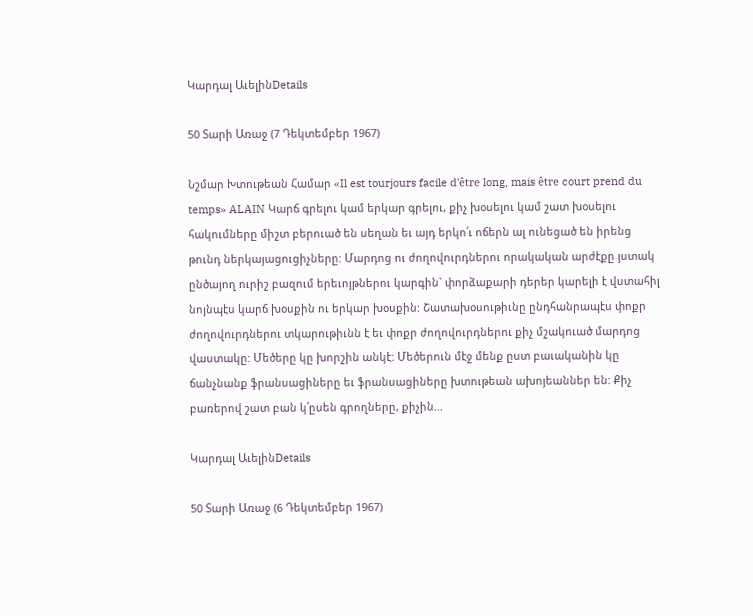Կարդալ ԱւելինDetails

50 Տարի Առաջ (7 Դեկտեմբեր 1967)

Նշմար Խտութեան Համար «Il est tourjours facile d'être long, mais être court prend du temps» ALAIN Կարճ գրելու կամ երկար գրելու, քիչ խօսելու կամ շատ խօսելու հակումները միշտ բերուած են սեղան եւ այդ երկո՛ւ ոճերն ալ ունեցած են իրենց թունդ ներկայացուցիչները: Մարդոց ու ժողովուրդներու որակական արժէքը յստակ ընծայող ուրիշ բազում երեւոյթներու կարգին` փորձաքարի դերեր կարելի է վստահիլ նոյնպէս կարճ խօսքին ու երկար խօսքին: Շատախօսութիւնը ընդհանրապէս փոքր ժողովուրդներու տկարութիւնն է եւ փոքր ժողովուրդներու քիչ մշակուած մարդոց վաստակը: Մեծերը կը խորշին անկէ: Մեծերուն մէջ մենք ըստ բաւականին կը ճանչնանք ֆրանսացիները եւ ֆրանսացիները խտութեան ախոյեաններ են: Քիչ բառերով շատ բան կ՛ըսեն գրողները, քիչին...

Կարդալ ԱւելինDetails

50 Տարի Առաջ (6 Դեկտեմբեր 1967)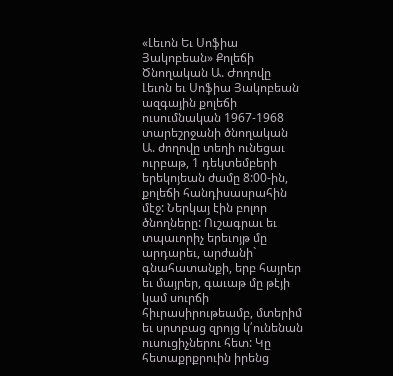«Լեւոն Եւ Սոֆիա Յակոբեան» Քոլեճի Ծնողական Ա. Ժողովը Լեւոն եւ Սոֆիա Յակոբեան ազգային քոլեճի ուսումնական 1967-1968 տարեշրջանի ծնողական Ա. ժողովը տեղի ունեցաւ ուրբաթ, 1 դեկտեմբերի երեկոյեան ժամը 8:00-ին, քոլեճի հանդիսասրահին մէջ: Ներկայ էին բոլոր ծնողները: Ուշագրաւ եւ տպաւորիչ երեւոյթ մը արդարեւ, արժանի` գնահատանքի, երբ հայրեր եւ մայրեր, գաւաթ մը թէյի կամ սուրճի հիւրասիրութեամբ, մտերիմ եւ սրտբաց զրոյց կ՛ունենան ուսուցիչներու հետ: Կը հետաքրքրուին իրենց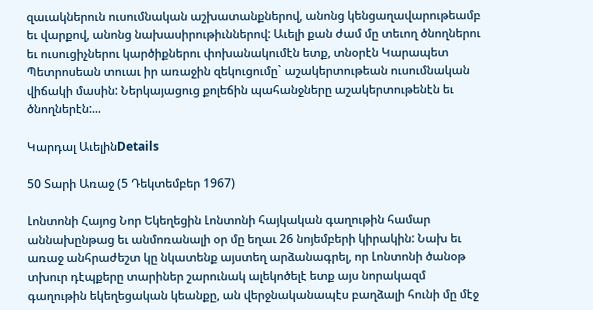զաւակներուն ուսումնական աշխատանքներով, անոնց կենցաղավարութեամբ եւ վարքով, անոնց նախասիրութիւններով: Աւելի քան ժամ մը տեւող ծնողներու եւ ուսուցիչներու կարծիքներու փոխանակումէն ետք, տնօրէն Կարապետ Պետրոսեան տուաւ իր առաջին զեկուցումը` աշակերտութեան ուսումնական վիճակի մասին: Ներկայացուց քոլեճին պահանջները աշակերտութենէն եւ ծնողներէն:...

Կարդալ ԱւելինDetails

50 Տարի Առաջ (5 Դեկտեմբեր 1967)

Լոնտոնի Հայոց Նոր Եկեղեցին Լոնտոնի հայկական գաղութին համար աննախընթաց եւ անմոռանալի օր մը եղաւ 26 նոյեմբերի կիրակին: Նախ եւ առաջ անհրաժեշտ կը նկատենք այստեղ արձանագրել, որ Լոնտոնի ծանօթ տխուր դէպքերը տարիներ շարունակ ալեկոծելէ ետք այս նորակազմ գաղութին եկեղեցական կեանքը, ան վերջնականապէս բաղձալի հունի մը մէջ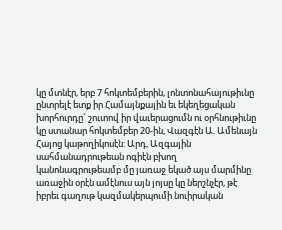կը մտնէր, երբ 7 հոկտեմբերին, լոնտոնահայութիւնը ընտրելէ ետք իր Համայնքային եւ եկեղեցական խորհուրդը` շուտով իր վաւերացումն ու օրհնութիւնը կը ստանար հոկտեմբեր 20-ին, Վազգէն Ա. Ամենայն Հայոց կաթողիկոսէն: Արդ, Ազգային սահմանադրութեան ոգիէն բխող կանոնագրութեամբ մը յառաջ եկած այս մարմինը առաջին օրէն ամէնուս այն յոյսը կը ներշնչէր, թէ իբրեւ գաղութ կազմակերպումի նուիրական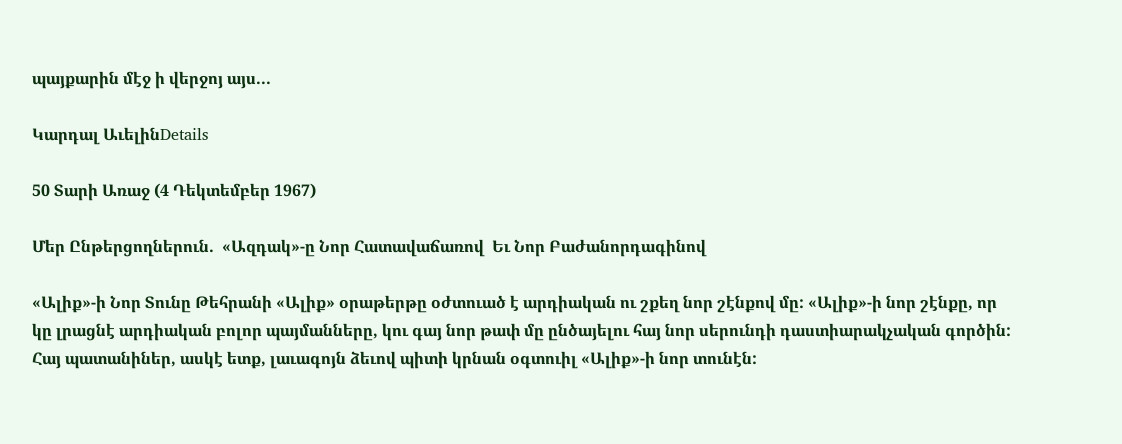պայքարին մէջ ի վերջոյ այս...

Կարդալ ԱւելինDetails

50 Տարի Առաջ (4 Դեկտեմբեր 1967)

Մեր Ընթերցողներուն.  «Ազդակ»-ը Նոր Հատավաճառով  Եւ Նոր Բաժանորդագինով

«Ալիք»-ի Նոր Տունը Թեհրանի «Ալիք» օրաթերթը օժտուած է արդիական ու շքեղ նոր շէնքով մը: «Ալիք»-ի նոր շէնքը, որ կը լրացնէ արդիական բոլոր պայմանները, կու գայ նոր թափ մը ընծայելու հայ նոր սերունդի դաստիարակչական գործին: Հայ պատանիներ, ասկէ ետք, լաւագոյն ձեւով պիտի կրնան օգտուիլ «Ալիք»-ի նոր տունէն: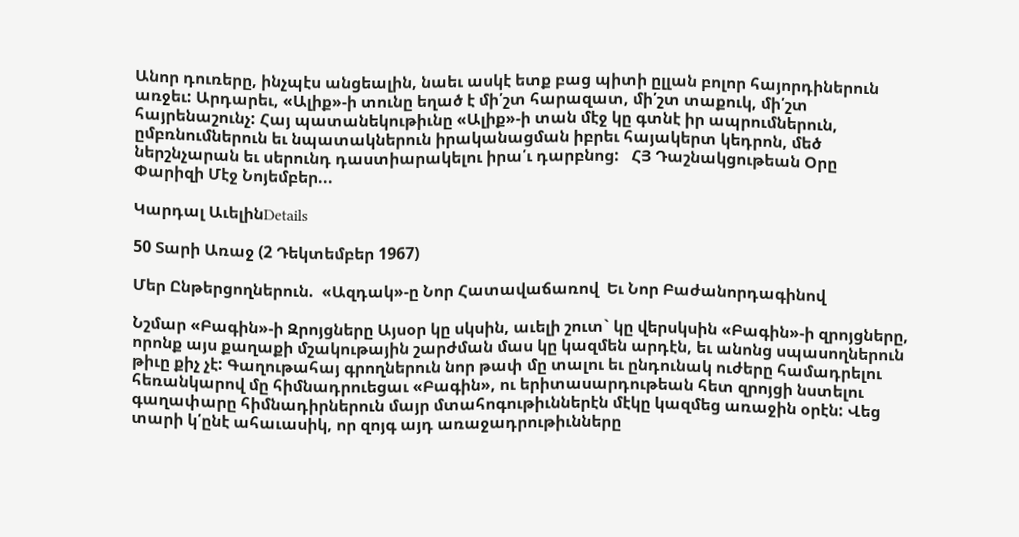Անոր դուռերը, ինչպէս անցեալին, նաեւ ասկէ ետք բաց պիտի ըլլան բոլոր հայորդիներուն առջեւ: Արդարեւ, «Ալիք»-ի տունը եղած է մի՛շտ հարազատ, մի՛շտ տաքուկ, մի՛շտ հայրենաշունչ: Հայ պատանեկութիւնը «Ալիք»-ի տան մէջ կը գտնէ իր ապրումներուն, ըմբռնումներուն եւ նպատակներուն իրականացման իբրեւ հայակերտ կեդրոն, մեծ ներշնչարան եւ սերունդ դաստիարակելու իրա՛ւ դարբնոց:   ՀՅ Դաշնակցութեան Օրը Փարիզի Մէջ Նոյեմբեր...

Կարդալ ԱւելինDetails

50 Տարի Առաջ (2 Դեկտեմբեր 1967)

Մեր Ընթերցողներուն.  «Ազդակ»-ը Նոր Հատավաճառով  Եւ Նոր Բաժանորդագինով

Նշմար «Բագին»-ի Զրոյցները Այսօր կը սկսին, աւելի շուտ` կը վերսկսին «Բագին»-ի զրոյցները, որոնք այս քաղաքի մշակութային շարժման մաս կը կազմեն արդէն, եւ անոնց սպասողներուն թիւը քիչ չէ: Գաղութահայ գրողներուն նոր թափ մը տալու եւ ընդունակ ուժերը համադրելու հեռանկարով մը հիմնադրուեցաւ «Բագին», ու երիտասարդութեան հետ զրոյցի նստելու գաղափարը հիմնադիրներուն մայր մտահոգութիւններէն մէկը կազմեց առաջին օրէն: Վեց տարի կ՛ընէ ահաւասիկ, որ զոյգ այդ առաջադրութիւնները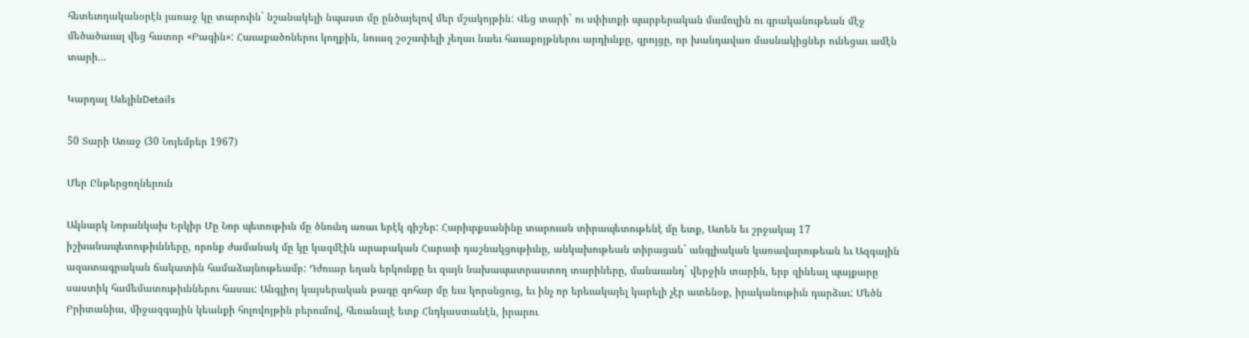հետեւողականօրէն յառաջ կը տարուին` նշանակելի նպաստ մը ընծայելով մեր մշակոյթին: Վեց տարի` ու սփիւռքի պարբերական մամուլին ու գրականութեան մէջ մեծածաւալ վեց հատոր «Բագին»: Հաւաքածոներու կողքին, նուազ շօշափելի չեղաւ նաեւ հաւաքոյթներու արդիւնքը, զրոյցը, որ խանդավառ մասնակիցներ ունեցաւ ամէն տարի...

Կարդալ ԱւելինDetails

50 Տարի Առաջ (30 Նոյեմբեր 1967)

Մեր Ընթերցողներուն

Ակնարկ Նորանկախ Երկիր Մը Նոր պետութիւն մը ծնունդ առաւ երէկ գիշեր: Հարիւրքսանինը տարուան տիրապետութենէ մը ետք, Ատեն եւ շրջակայ 17 իշխանապետութիւնները, որոնք ժամանակ մը կը կազմէին արաբական Հարաւի դաշնակցութիւնը, անկախութեան տիրացան` անգլիական կառավարութեան եւ Ազգային ազատագրական ճակատին համաձայնութեամբ: Դժուար եղան երկունքը եւ զայն նախապատրաստող տարիները, մանաւանդ` վերջին տարին, երբ զինեալ պայքարը սաստիկ համեմատութիւններու հասաւ: Անգլիոյ կայսերական թագը գոհար մը եւս կորսնցուց, եւ ինչ որ երեւակայել կարելի չէր ատենօք, իրականութիւն դարձաւ: Մեծն Բրիտանիա, միջազգային կեանքի հոլովոյթին բերումով, հեռանալէ ետք Հնդկաստանէն, իրարու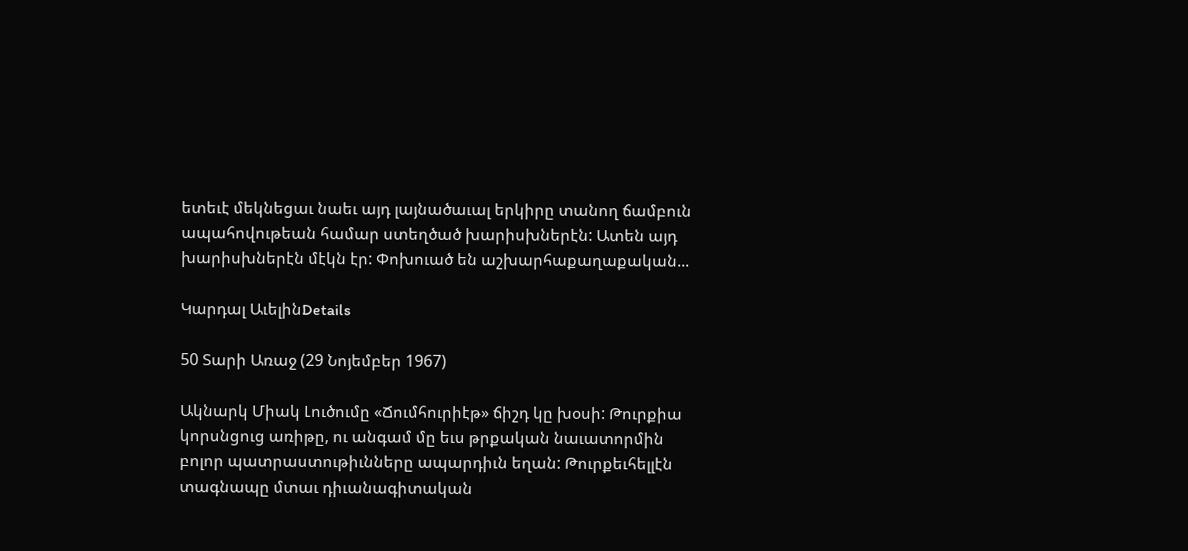ետեւէ մեկնեցաւ նաեւ այդ լայնածաւալ երկիրը տանող ճամբուն ապահովութեան համար ստեղծած խարիսխներէն: Ատեն այդ խարիսխներէն մէկն էր: Փոխուած են աշխարհաքաղաքական...

Կարդալ ԱւելինDetails

50 Տարի Առաջ (29 Նոյեմբեր 1967)

Ակնարկ Միակ Լուծումը «Ճումհուրիէթ» ճիշդ կը խօսի: Թուրքիա կորսնցուց առիթը, ու անգամ մը եւս թրքական նաւատորմին բոլոր պատրաստութիւնները ապարդիւն եղան: Թուրքեւհելլէն տագնապը մտաւ դիւանագիտական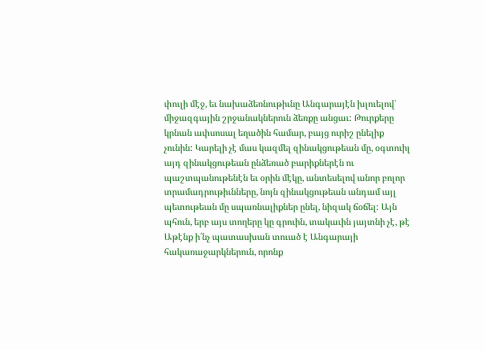փուլի մէջ, եւ նախաձեռնութիւնը Անգարայէն խլուելով` միջազգային շրջանակներուն ձեռքը անցաւ: Թուրքերը կրնան ափսոսալ եղածին համար, բայց ուրիշ ընելիք չունին: Կարելի չէ մաս կազմել զինակցութեան մը, օգտուիլ այդ զինակցութեան ընձեռած բարիքներէն ու պաշտպանութենէն եւ օրին մէկը, անտեսելով անոր բոլոր տրամադրութիւնները, նոյն զինակցութեան անդամ այլ պետութեան մը սպառնալիքներ ընել, նիզակ ճօճել: Այն պհուն, երբ այս տողերը կը գրուին, տակաւին յայտնի չէ, թէ Աթէնք ի՛նչ պատասխան տուած է Անգարայի հակառաջարկներուն, որոնք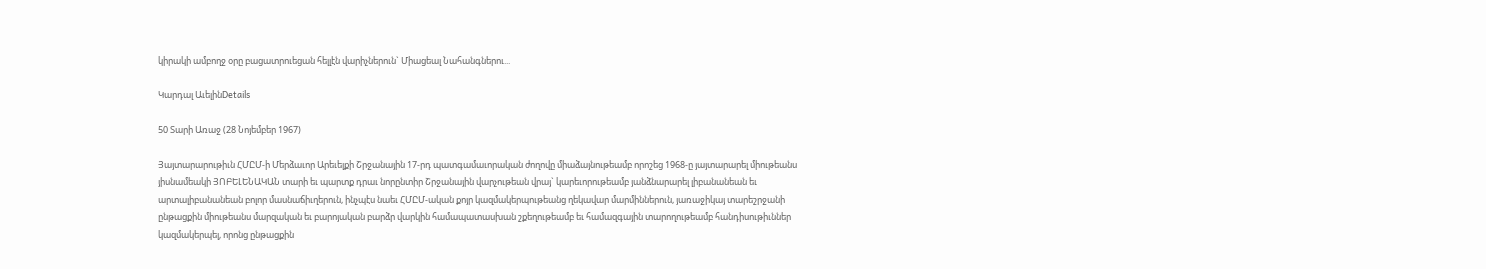կիրակի ամբողջ օրը բացատրուեցան հելլէն վարիչներուն` Միացեալ Նահանգներու...

Կարդալ ԱւելինDetails

50 Տարի Առաջ (28 Նոյեմբեր 1967)

Յայտարարութիւն ՀՄԸՄ-ի Մերձաւոր Արեւելքի Շրջանային 17-րդ պատգամաւորական ժողովը միաձայնութեամբ որոշեց 1968-ը յայտարարել միութեանս յիսնամեակի ՅՈԲԵԼԵՆԱԿԱՆ տարի եւ պարտք դրաւ նորընտիր Շրջանային վարչութեան վրայ` կարեւորութեամբ յանձնարարել լիբանանեան եւ արտալիբանանեան բոլոր մասնաճիւղերուն, ինչպէս նաեւ ՀՄԸՄ-ական քոյր կազմակերպութեանց ղեկավար մարմիններուն, յառաջիկայ տարեշրջանի ընթացքին միութեանս մարզական եւ բարոյական բարձր վարկին համապատասխան շքեղութեամբ եւ համազգային տարողութեամբ հանդիսութիւններ կազմակերպել, որոնց ընթացքին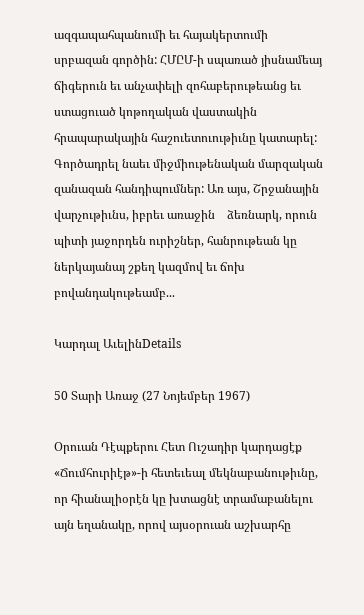ազգապահպանումի եւ հայակերտումի սրբազան գործին: ՀՄԸՄ-ի սպառած յիսնամեայ ճիգերուն եւ անչափելի զոհաբերութեանց եւ ստացուած կոթողական վաստակին հրապարակային հաշուետուութիւնը կատարել: Գործադրել նաեւ միջմիութենական մարզական զանազան հանդիպումներ: Առ այս, Շրջանային վարչութիւնս, իբրեւ առաջին    ձեռնարկ, որուն պիտի յաջորդեն ուրիշներ, հանրութեան կը ներկայանայ շքեղ կազմով եւ ճոխ բովանդակութեամբ...

Կարդալ ԱւելինDetails

50 Տարի Առաջ (27 Նոյեմբեր 1967)

Օրուան Դէպքերու Հետ Ուշադիր կարդացէք «Ճումհուրիէթ»-ի հետեւեալ մեկնաբանութիւնը, որ հիանալիօրէն կը խտացնէ տրամաբանելու այն եղանակը, որով այսօրուան աշխարհը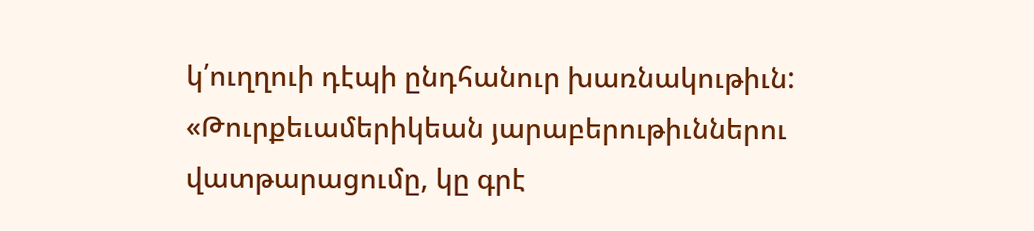կ՛ուղղուի դէպի ընդհանուր խառնակութիւն: «Թուրքեւամերիկեան յարաբերութիւններու վատթարացումը, կը գրէ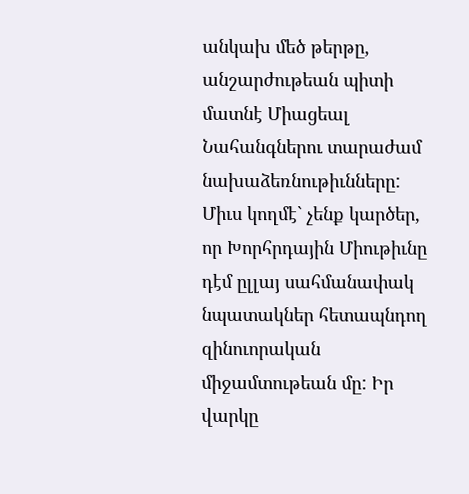անկախ մեծ թերթը, անշարժութեան պիտի մատնէ Միացեալ Նահանգներու տարաժամ նախաձեռնութիւնները: Միւս կողմէ` չենք կարծեր, որ Խորհրդային Միութիւնը դէմ ըլլայ սահմանափակ նպատակներ հետապնդող զինուորական միջամտութեան մը: Իր վարկը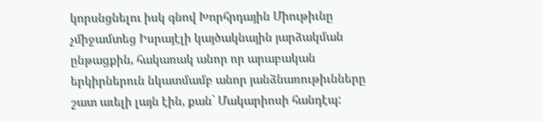կորսնցնելու իսկ գնով Խորհրդային Միութիւնը չմիջամտեց Իսրայէլի կայծակնային յարձակման ընթացքին, հակառակ անոր որ արաբական երկիրներուն նկատմամբ անոր յանձնառութիւնները շատ աւելի լայն էին, քան` Մակարիոսի հանդէպ: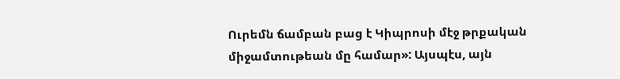Ուրեմն ճամբան բաց է Կիպրոսի մէջ թրքական միջամտութեան մը համար»: Այսպէս, այն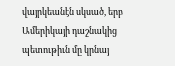վայրկեանէն սկսած, երբ Ամերիկայի դաշնակից պետութիւն մը կրնայ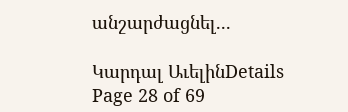անշարժացնել...

Կարդալ ԱւելինDetails
Page 28 of 69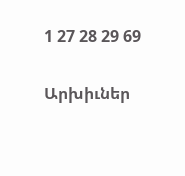1 27 28 29 69

Արխիւներ